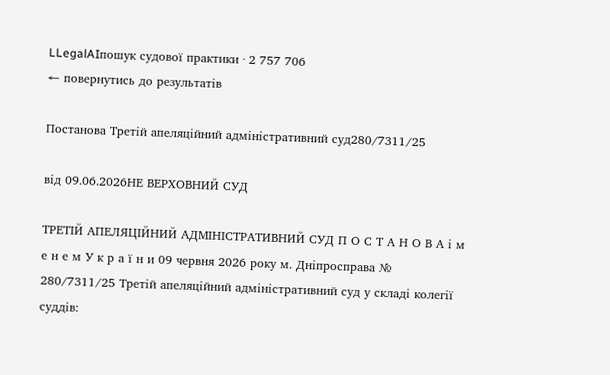LLegalAIпошук судової практики · 2 757 706
← повернутись до результатів

Постанова Третій апеляційний адміністративний суд280/7311/25

від 09.06.2026НЕ ВЕРХОВНИЙ СУД

ТРЕТІЙ АПЕЛЯЦІЙНИЙ АДМІНІСТРАТИВНИЙ СУД П О С Т А Н О В А і м е н е м У к р а ї н и 09 червня 2026 року м. Дніпросправа № 280/7311/25 Третій апеляційний адміністративний суд у складі колегії суддів: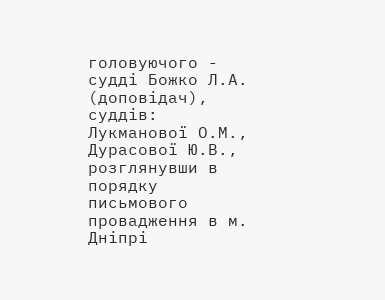головуючого - судді Божко Л.А. (доповідач), суддів: Лукманової О.М., Дурасової Ю.В., розглянувши в порядку письмового провадження в м. Дніпрі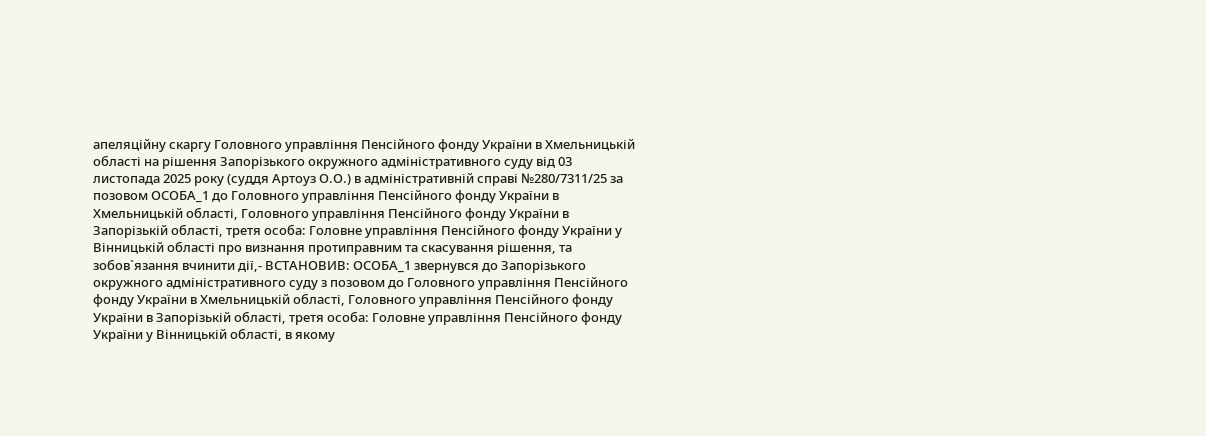апеляційну скаргу Головного управління Пенсійного фонду України в Хмельницькій області на рішення Запорізького окружного адміністративного суду від 03 листопада 2025 року (суддя Артоуз О.О.) в адміністративній справі №280/7311/25 за позовом ОСОБА_1 до Головного управління Пенсійного фонду України в Хмельницькій області, Головного управління Пенсійного фонду України в Запорізькій області, третя особа: Головне управління Пенсійного фонду України у Вінницькій області про визнання протиправним та скасування рішення, та зобов`язання вчинити дії,- ВСТАНОВИВ: ОСОБА_1 звернувся до Запорізького окружного адміністративного суду з позовом до Головного управління Пенсійного фонду України в Хмельницькій області, Головного управління Пенсійного фонду України в Запорізькій області, третя особа: Головне управління Пенсійного фонду України у Вінницькій області, в якому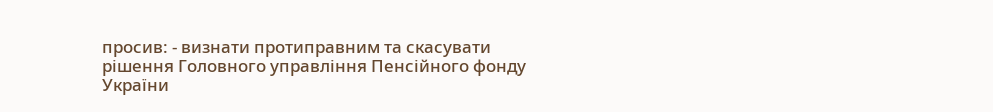просив: - визнати протиправним та скасувати рішення Головного управління Пенсійного фонду України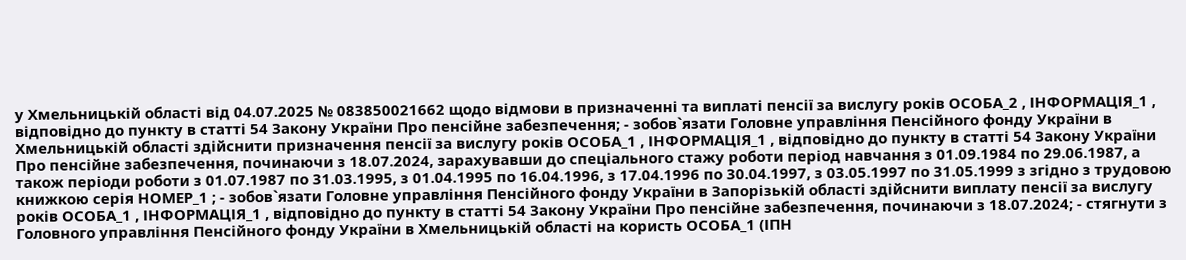у Хмельницькій області від 04.07.2025 № 083850021662 щодо відмови в призначенні та виплаті пенсії за вислугу років ОСОБА_2 , ІНФОРМАЦІЯ_1 , відповідно до пункту в статті 54 Закону України Про пенсійне забезпечення; - зобов`язати Головне управління Пенсійного фонду України в Хмельницькій області здійснити призначення пенсії за вислугу років ОСОБА_1 , ІНФОРМАЦІЯ_1 , відповідно до пункту в статті 54 Закону України Про пенсійне забезпечення, починаючи з 18.07.2024, зарахувавши до спеціального стажу роботи період навчання з 01.09.1984 по 29.06.1987, а також періоди роботи з 01.07.1987 по 31.03.1995, з 01.04.1995 по 16.04.1996, з 17.04.1996 по 30.04.1997, з 03.05.1997 по 31.05.1999 з згідно з трудовою книжкою серія НОМЕР_1 ; - зобов`язати Головне управління Пенсійного фонду України в Запорізькій області здійснити виплату пенсії за вислугу років ОСОБА_1 , ІНФОРМАЦІЯ_1 , відповідно до пункту в статті 54 Закону України Про пенсійне забезпечення, починаючи з 18.07.2024; - стягнути з Головного управління Пенсійного фонду України в Хмельницькій області на користь ОСОБА_1 (ІПН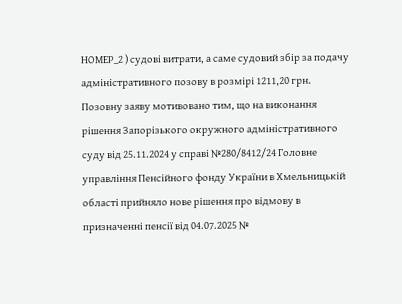НОМЕР_2 ) судові витрати, а саме судовий збір за подачу адміністративного позову в розмірі 1211,20 грн. Позовну заяву мотивовано тим, що на виконання рішення Запорізького окружного адміністративного суду від 25.11.2024 у справі №280/8412/24 Головне управління Пенсійного фонду України в Хмельницькій області прийняло нове рішення про відмову в призначенні пенсії від 04.07.2025 №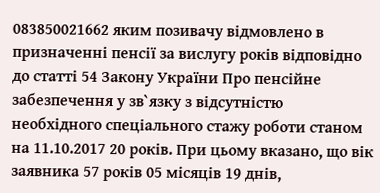083850021662 яким позивачу відмовлено в призначенні пенсії за вислугу років відповідно до статті 54 Закону України Про пенсійне забезпечення у зв`язку з відсутністю необхідного спеціального стажу роботи станом на 11.10.2017 20 років. При цьому вказано, що вік заявника 57 років 05 місяців 19 днів,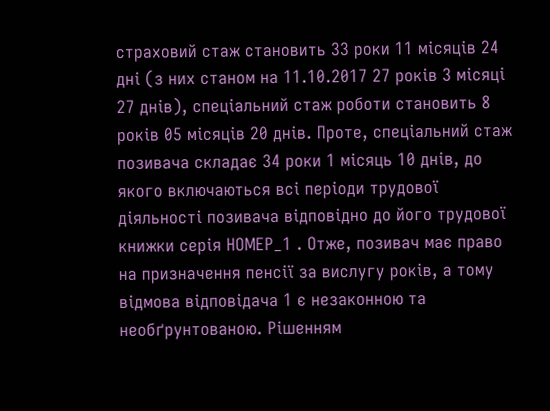страховий стаж становить 33 роки 11 місяців 24 дні (з них станом на 11.10.2017 27 років 3 місяці 27 днів), спеціальний стаж роботи становить 8 років 05 місяців 20 днів. Проте, спеціальний стаж позивача складає 34 роки 1 місяць 10 днів, до якого включаються всі періоди трудової діяльності позивача відповідно до його трудової книжки серія НОМЕР_1 . Отже, позивач має право на призначення пенсії за вислугу років, а тому відмова відповідача 1 є незаконною та необґрунтованою. Рішенням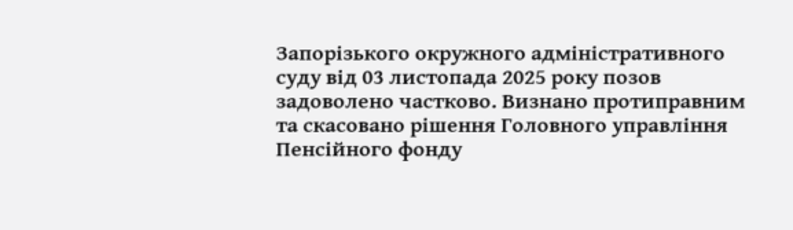Запорізького окружного адміністративного суду від 03 листопада 2025 року позов задоволено частково. Визнано протиправним та скасовано рішення Головного управління Пенсійного фонду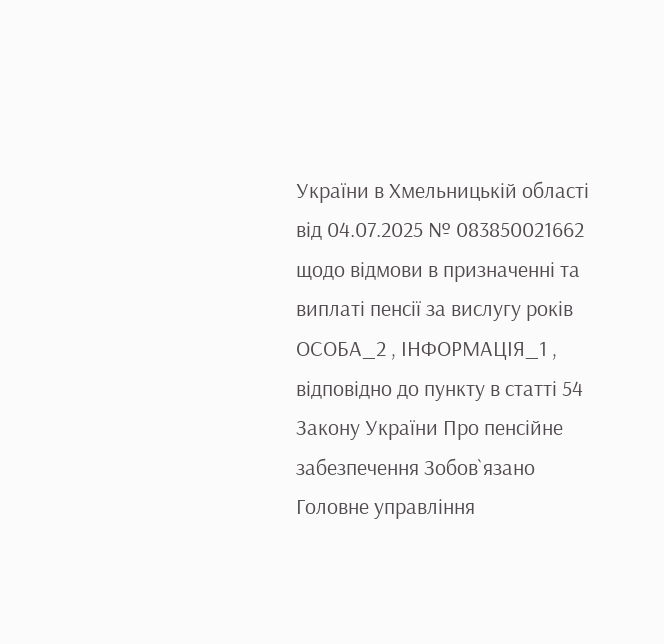України в Хмельницькій області від 04.07.2025 № 083850021662 щодо відмови в призначенні та виплаті пенсії за вислугу років ОСОБА_2 , ІНФОРМАЦІЯ_1 , відповідно до пункту в статті 54 Закону України Про пенсійне забезпечення Зобов`язано Головне управління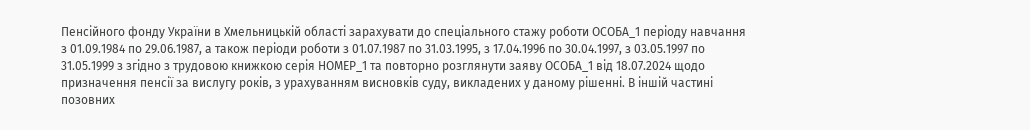Пенсійного фонду України в Хмельницькій області зарахувати до спеціального стажу роботи ОСОБА_1 періоду навчання з 01.09.1984 по 29.06.1987, а також періоди роботи з 01.07.1987 по 31.03.1995, з 17.04.1996 по 30.04.1997, з 03.05.1997 по 31.05.1999 з згідно з трудовою книжкою серія НОМЕР_1 та повторно розглянути заяву ОСОБА_1 від 18.07.2024 щодо призначення пенсії за вислугу років, з урахуванням висновків суду, викладених у даному рішенні. В іншій частині позовних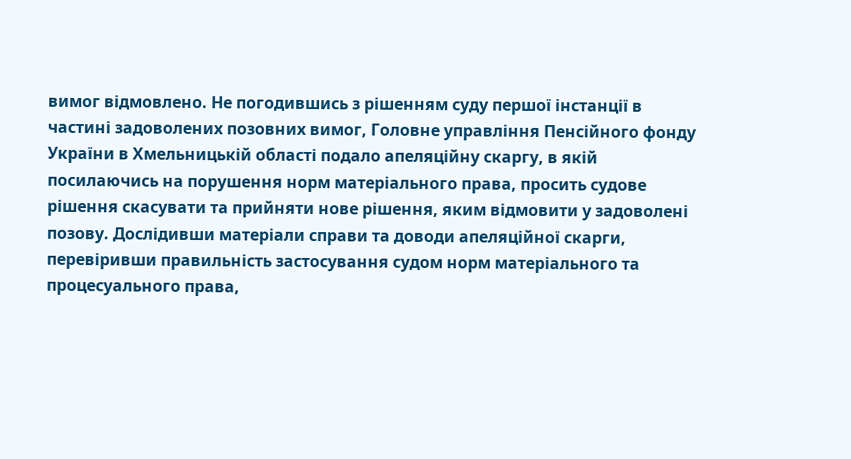вимог відмовлено. Не погодившись з рішенням суду першої інстанції в частині задоволених позовних вимог, Головне управління Пенсійного фонду України в Хмельницькій області подало апеляційну скаргу, в якій посилаючись на порушення норм матеріального права, просить судове рішення скасувати та прийняти нове рішення, яким відмовити у задоволені позову. Дослідивши матеріали справи та доводи апеляційної скарги, перевіривши правильність застосування судом норм матеріального та процесуального права,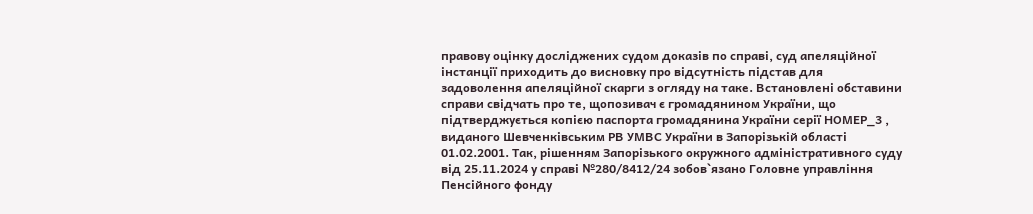правову оцінку досліджених судом доказів по справі, суд апеляційної інстанції приходить до висновку про відсутність підстав для задоволення апеляційної скарги з огляду на таке. Встановлені обставини справи свідчать про те, щопозивач є громадянином України, що підтверджується копією паспорта громадянина України серії НОМЕР_3 , виданого Шевченківським РВ УМВС України в Запорізькій області 01.02.2001. Так, рішенням Запорізького окружного адміністративного суду від 25.11.2024 у справі №280/8412/24 зобов`язано Головне управління Пенсійного фонду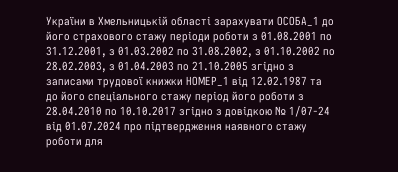України в Хмельницькій області зарахувати ОСОБА_1 до його страхового стажу періоди роботи з 01.08.2001 по 31.12.2001, з 01.03.2002 по 31.08.2002, з 01.10.2002 по 28.02.2003, з 01.04.2003 по 21.10.2005 згідно з записами трудової книжки НОМЕР_1 від 12.02.1987 та до його спеціального стажу період його роботи з 28.04.2010 по 10.10.2017 згідно з довідкою № 1/07-24 від 01.07.2024 про підтвердження наявного стажу роботи для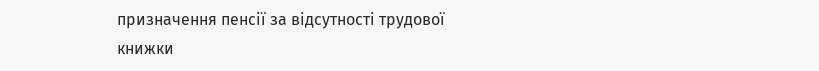призначення пенсії за відсутності трудової книжки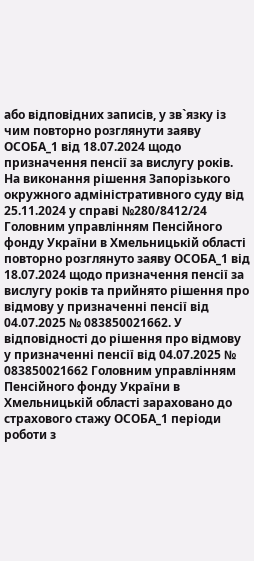або відповідних записів, у зв`язку із чим повторно розглянути заяву ОСОБА_1 від 18.07.2024 щодо призначення пенсії за вислугу років. На виконання рішення Запорізького окружного адміністративного суду від 25.11.2024 у справі №280/8412/24 Головним управлінням Пенсійного фонду України в Хмельницькій області повторно розглянуто заяву ОСОБА_1 від 18.07.2024 щодо призначення пенсії за вислугу років та прийнято рішення про відмову у призначенні пенсії від 04.07.2025 № 083850021662. У відповідності до рішення про відмову у призначенні пенсії від 04.07.2025 № 083850021662 Головним управлінням Пенсійного фонду України в Хмельницькій області зараховано до страхового стажу ОСОБА_1 періоди роботи з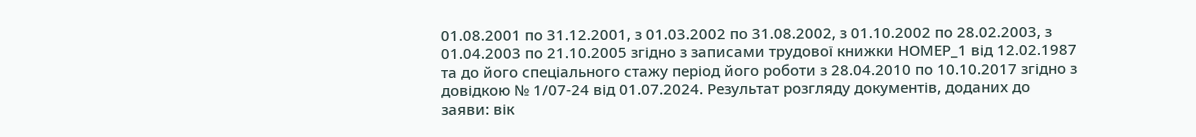01.08.2001 по 31.12.2001, з 01.03.2002 по 31.08.2002, з 01.10.2002 по 28.02.2003, з 01.04.2003 по 21.10.2005 згідно з записами трудової книжки НОМЕР_1 від 12.02.1987 та до його спеціального стажу період його роботи з 28.04.2010 по 10.10.2017 згідно з довідкою № 1/07-24 від 01.07.2024. Результат розгляду документів, доданих до заяви: вік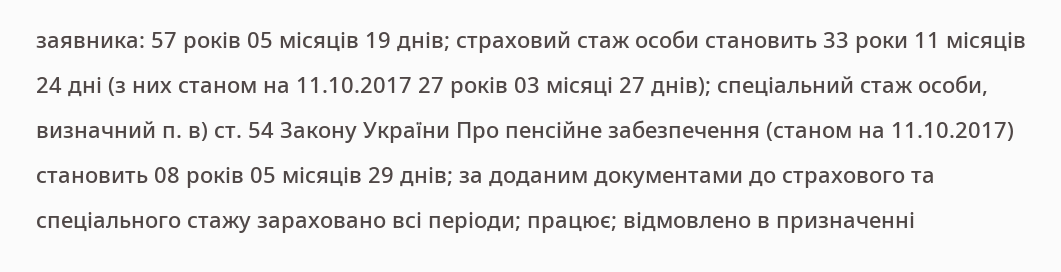заявника: 57 років 05 місяців 19 днів; страховий стаж особи становить 33 роки 11 місяців 24 дні (з них станом на 11.10.2017 27 років 03 місяці 27 днів); спеціальний стаж особи, визначний п. в) ст. 54 Закону України Про пенсійне забезпечення (станом на 11.10.2017) становить 08 років 05 місяців 29 днів; за доданим документами до страхового та спеціального стажу зараховано всі періоди; працює; відмовлено в призначенні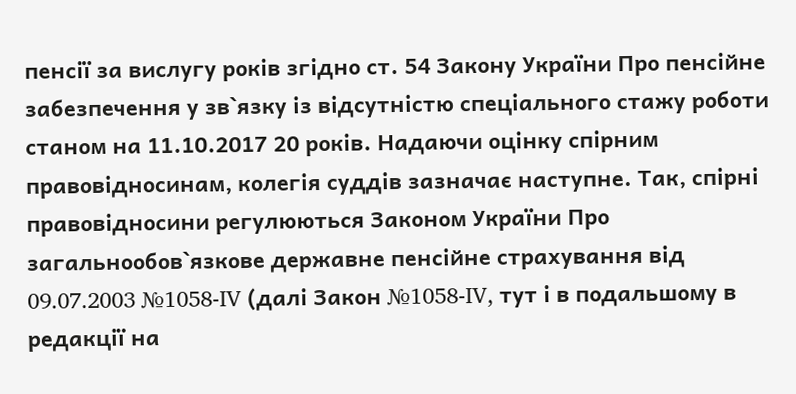пенсії за вислугу років згідно ст. 54 Закону України Про пенсійне забезпечення у зв`язку із відсутністю спеціального стажу роботи станом на 11.10.2017 20 років. Надаючи оцінку спірним правовідносинам, колегія суддів зазначає наступне. Так, спірні правовідносини регулюються Законом України Про загальнообов`язкове державне пенсійне страхування від 09.07.2003 №1058-IV (далі Закон №1058-IV, тут і в подальшому в редакції на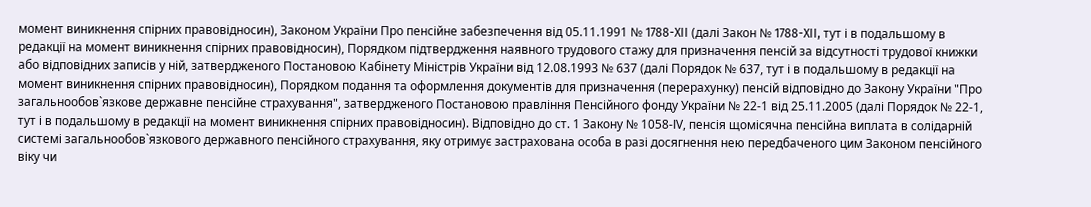момент виникнення спірних правовідносин), Законом України Про пенсійне забезпечення від 05.11.1991 № 1788-XII (далі Закон № 1788-XII, тут і в подальшому в редакції на момент виникнення спірних правовідносин), Порядком підтвердження наявного трудового стажу для призначення пенсій за відсутності трудової книжки або відповідних записів у ній, затвердженого Постановою Кабінету Міністрів України від 12.08.1993 № 637 (далі Порядок № 637, тут і в подальшому в редакції на момент виникнення спірних правовідносин), Порядком подання та оформлення документів для призначення (перерахунку) пенсій відповідно до Закону України "Про загальнообов`язкове державне пенсійне страхування", затвердженого Постановою правління Пенсійного фонду України № 22-1 від 25.11.2005 (далі Порядок № 22-1, тут і в подальшому в редакції на момент виникнення спірних правовідносин). Відповідно до ст. 1 Закону № 1058-ІV, пенсія щомісячна пенсійна виплата в солідарній системі загальнообов`язкового державного пенсійного страхування, яку отримує застрахована особа в разі досягнення нею передбаченого цим Законом пенсійного віку чи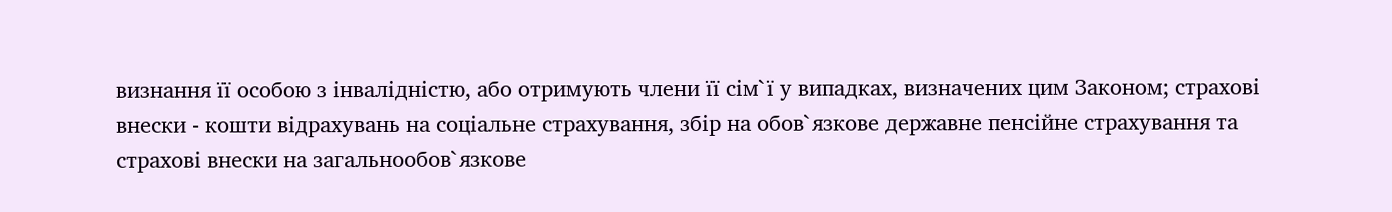визнання її особою з інвалідністю, або отримують члени її сім`ї у випадках, визначених цим Законом; страхові внески - кошти відрахувань на соціальне страхування, збір на обов`язкове державне пенсійне страхування та страхові внески на загальнообов`язкове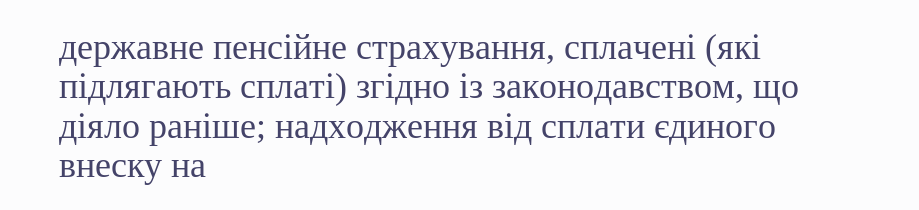державне пенсійне страхування, сплачені (які підлягають сплаті) згідно із законодавством, що діяло раніше; надходження від сплати єдиного внеску на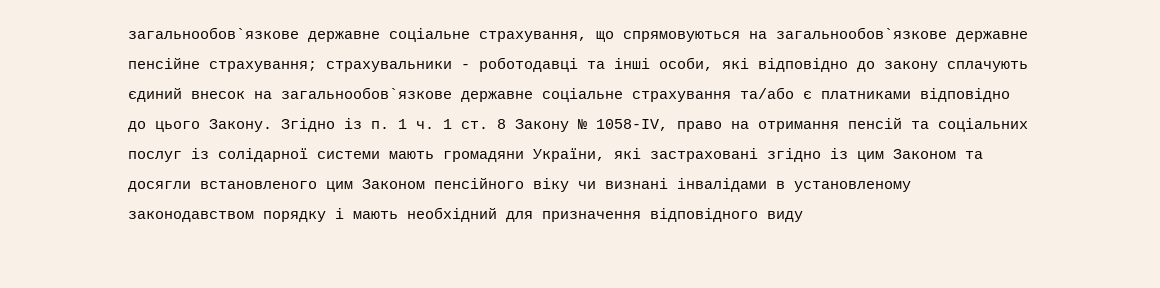загальнообов`язкове державне соціальне страхування, що спрямовуються на загальнообов`язкове державне пенсійне страхування; страхувальники - роботодавці та інші особи, які відповідно до закону сплачують єдиний внесок на загальнообов`язкове державне соціальне страхування та/або є платниками відповідно до цього Закону. Згідно із п. 1 ч. 1 ст. 8 Закону № 1058-ІV, право на отримання пенсій та соціальних послуг із солідарної системи мають громадяни України, які застраховані згідно із цим Законом та досягли встановленого цим Законом пенсійного віку чи визнані інвалідами в установленому законодавством порядку і мають необхідний для призначення відповідного виду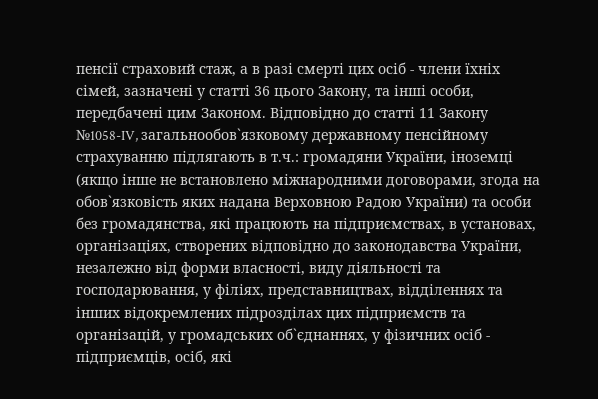пенсії страховий стаж, а в разі смерті цих осіб - члени їхніх сімей, зазначені у статті 36 цього Закону, та інші особи, передбачені цим Законом. Відповідно до статті 11 Закону №1058-IV, загальнообов`язковому державному пенсійному страхуванню підлягають в т.ч.: громадяни України, іноземці (якщо інше не встановлено міжнародними договорами, згода на обов`язковість яких надана Верховною Радою України) та особи без громадянства, які працюють на підприємствах, в установах, організаціях, створених відповідно до законодавства України, незалежно від форми власності, виду діяльності та господарювання, у філіях, представництвах, відділеннях та інших відокремлених підрозділах цих підприємств та організацій, у громадських об`єднаннях, у фізичних осіб - підприємців, осіб, які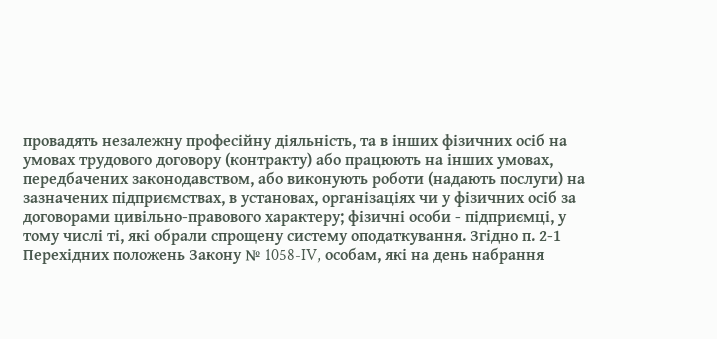провадять незалежну професійну діяльність, та в інших фізичних осіб на умовах трудового договору (контракту) або працюють на інших умовах, передбачених законодавством, або виконують роботи (надають послуги) на зазначених підприємствах, в установах, організаціях чи у фізичних осіб за договорами цивільно-правового характеру; фізичні особи - підприємці, у тому числі ті, які обрали спрощену систему оподаткування. Згідно п. 2-1 Перехідних положень Закону № 1058-IV, особам, які на день набрання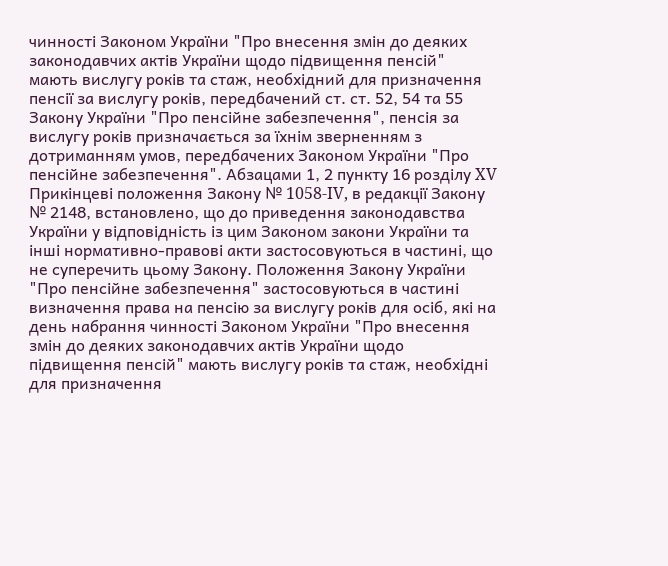чинності Законом України "Про внесення змін до деяких законодавчих актів України щодо підвищення пенсій" мають вислугу років та стаж, необхідний для призначення пенсії за вислугу років, передбачений ст. ст. 52, 54 та 55 Закону України "Про пенсійне забезпечення", пенсія за вислугу років призначається за їхнім зверненням з дотриманням умов, передбачених Законом України "Про пенсійне забезпечення". Абзацами 1, 2 пункту 16 розділу XV Прикінцеві положення Закону № 1058-IV, в редакції Закону № 2148, встановлено, що до приведення законодавства України у відповідність із цим Законом закони України та інші нормативно-правові акти застосовуються в частині, що не суперечить цьому Закону. Положення Закону України "Про пенсійне забезпечення" застосовуються в частині визначення права на пенсію за вислугу років для осіб, які на день набрання чинності Законом України "Про внесення змін до деяких законодавчих актів України щодо підвищення пенсій" мають вислугу років та стаж, необхідні для призначення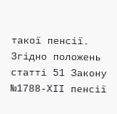такої пенсії. Згідно положень статті 51 Закону №1788-ХІІ пенсії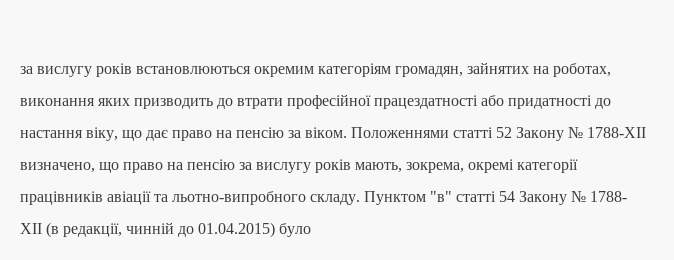за вислугу років встановлюються окремим категоріям громадян, зайнятих на роботах, виконання яких призводить до втрати професійної працездатності або придатності до настання віку, що дає право на пенсію за віком. Положеннями статті 52 Закону № 1788-ХІІ визначено, що право на пенсію за вислугу років мають, зокрема, окремі категорії працівників авіації та льотно-випробного складу. Пунктом "в" статті 54 Закону № 1788-ХІІ (в редакції, чинній до 01.04.2015) було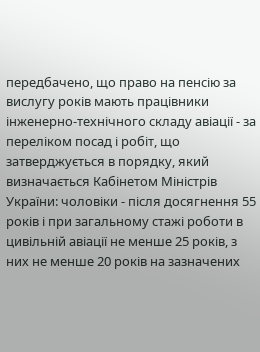передбачено, що право на пенсію за вислугу років мають працівники інженерно-технічного складу авіації - за переліком посад і робіт, що затверджується в порядку, який визначається Кабінетом Міністрів України: чоловіки - після досягнення 55 років і при загальному стажі роботи в цивільній авіації не менше 25 років, з них не менше 20 років на зазначених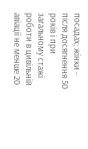посадах; жінки - після досягнення 50 років і при загальному стажі роботи в цивільній авіації не менше 20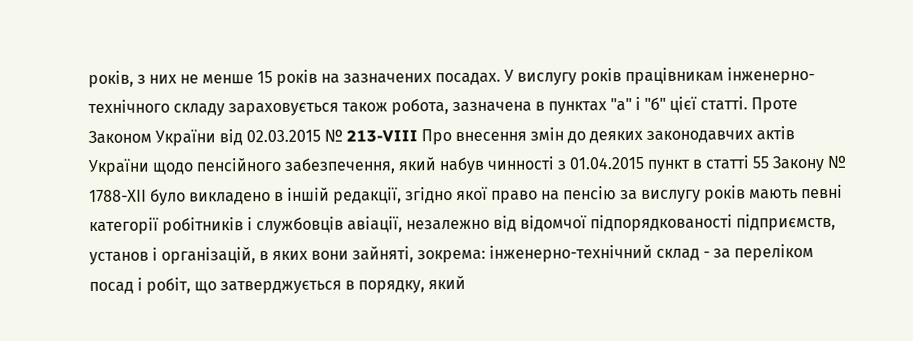років, з них не менше 15 років на зазначених посадах. У вислугу років працівникам інженерно-технічного складу зараховується також робота, зазначена в пунктах "а" і "б" цієї статті. Проте Законом України від 02.03.2015 № 213-VIII Про внесення змін до деяких законодавчих актів України щодо пенсійного забезпечення, який набув чинності з 01.04.2015 пункт в статті 55 Закону № 1788-ХІІ було викладено в іншій редакції, згідно якої право на пенсію за вислугу років мають певні категорії робітників і службовців авіації, незалежно від відомчої підпорядкованості підприємств, установ і організацій, в яких вони зайняті, зокрема: інженерно-технічний склад - за переліком посад і робіт, що затверджується в порядку, який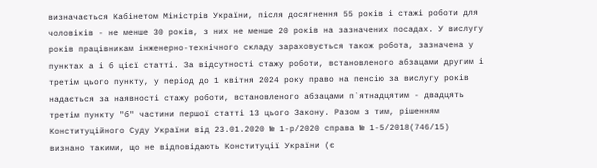визначається Кабінетом Міністрів України, після досягнення 55 років і стажі роботи для чоловіків - не менше 30 років, з них не менше 20 років на зазначених посадах. У вислугу років працівникам інженерно-технічного складу зараховується також робота, зазначена у пунктах а і б цієї статті. За відсутності стажу роботи, встановленого абзацами другим і третім цього пункту, у період до 1 квітня 2024 року право на пенсію за вислугу років надається за наявності стажу роботи, встановленого абзацами п`ятнадцятим - двадцять третім пункту "б" частини першої статті 13 цього Закону. Разом з тим, рішенням Конституційного Суду України від 23.01.2020 № 1-р/2020 справа № 1-5/2018(746/15) визнано такими, що не відповідають Конституції України (є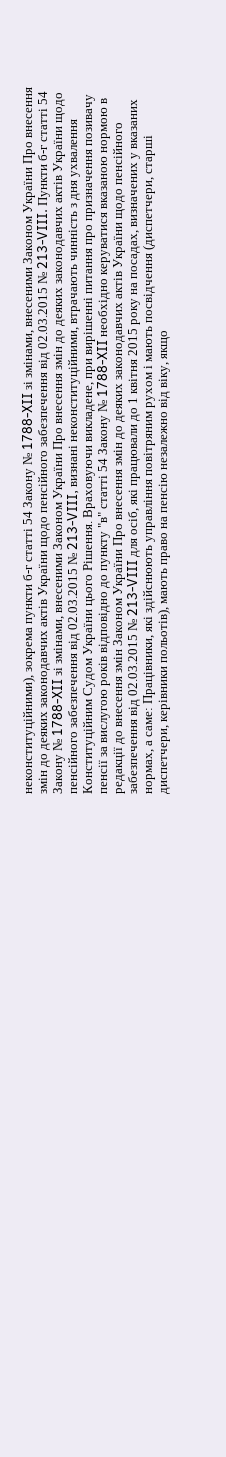неконституційними), зокрема пункти б-г статті 54 Закону № 1788-XII зі змінами, внесеними Законом України Про внесення змін до деяких законодавчих актів України щодо пенсійного забезпечення від 02.03.2015 № 213-VIII. Пункти б-г статті 54 Закону № 1788-XII зі змінами, внесеними Законом України Про внесення змін до деяких законодавчих актів України щодо пенсійного забезпечення від 02.03.2015 № 213-VIII, визнані неконституційними, втрачають чинність з дня ухвалення Конституційним Судом України цього Рішення. Враховуючи викладене, при вирішенні питання про призначення позивачу пенсії за вислугою років відповідно до пункту "в" статті 54 Закону № 1788-XII необхідно керуватися вказаною нормою в редакції до внесення змін Законом України Про внесення змін до деяких законодавчих актів України щодо пенсійного забезпечення від 02.03.2015 № 213-VIII для осіб, які працювали до 1 квітня 2015 року на посадах, визначених у вказаних нормах, а саме: Працівники, які здійснюють управління повітряним рухом і мають посвідчення (диспетчери, старші диспетчери, керівники польотів), мають право на пенсію незалежно від віку, якщо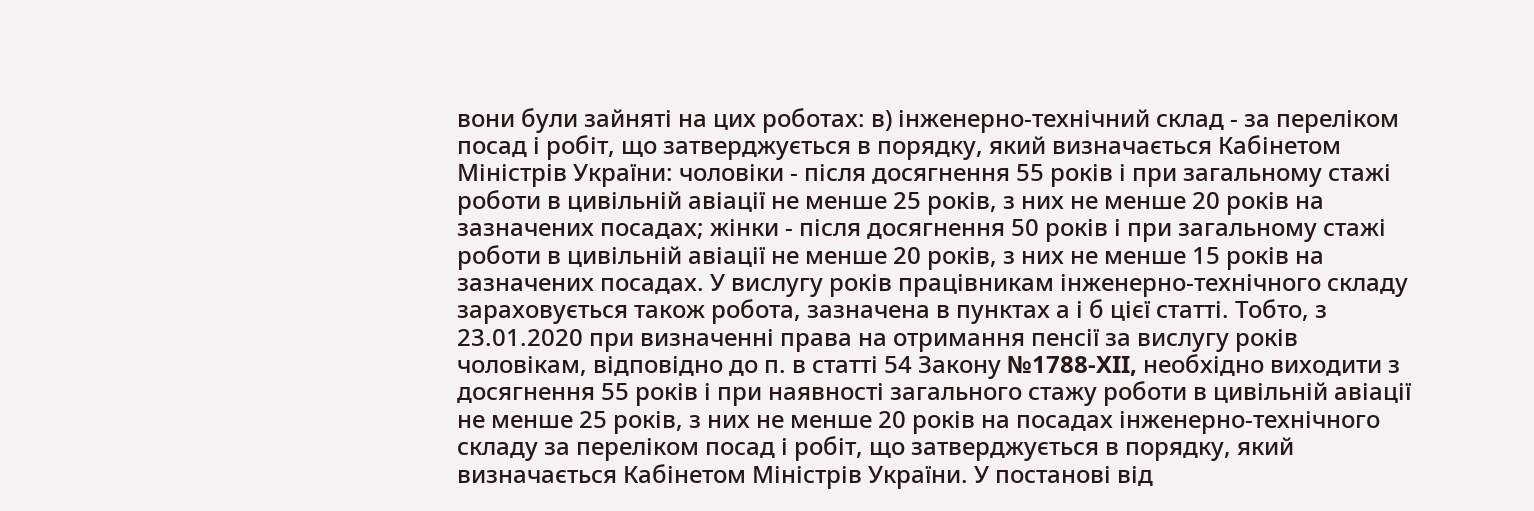вони були зайняті на цих роботах: в) інженерно-технічний склад - за переліком посад і робіт, що затверджується в порядку, який визначається Кабінетом Міністрів України: чоловіки - після досягнення 55 років і при загальному стажі роботи в цивільній авіації не менше 25 років, з них не менше 20 років на зазначених посадах; жінки - після досягнення 50 років і при загальному стажі роботи в цивільній авіації не менше 20 років, з них не менше 15 років на зазначених посадах. У вислугу років працівникам інженерно-технічного складу зараховується також робота, зазначена в пунктах а і б цієї статті. Тобто, з 23.01.2020 при визначенні права на отримання пенсії за вислугу років чоловікам, відповідно до п. в статті 54 Закону №1788-XII, необхідно виходити з досягнення 55 років і при наявності загального стажу роботи в цивільній авіації не менше 25 років, з них не менше 20 років на посадах інженерно-технічного складу за переліком посад і робіт, що затверджується в порядку, який визначається Кабінетом Міністрів України. У постанові від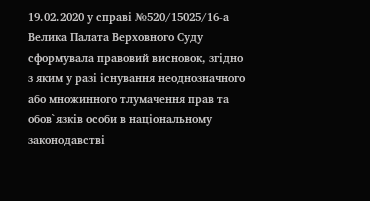19.02.2020 у справі №520/15025/16-а Велика Палата Верховного Суду сформувала правовий висновок, згідно з яким у разі існування неоднозначного або множинного тлумачення прав та обов`язків особи в національному законодавстві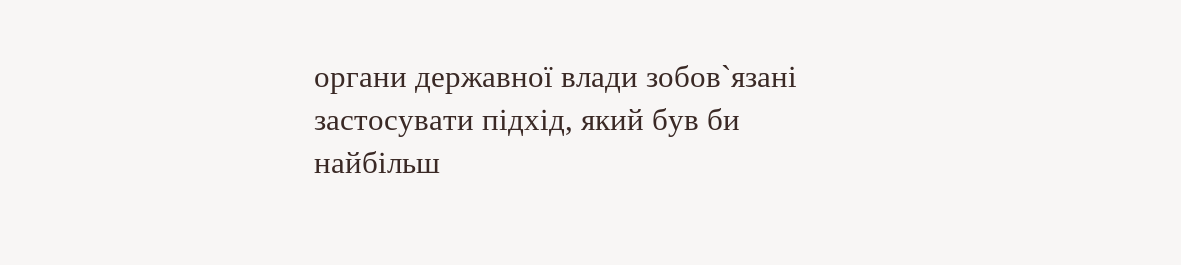органи державної влади зобов`язані застосувати підхід, який був би найбільш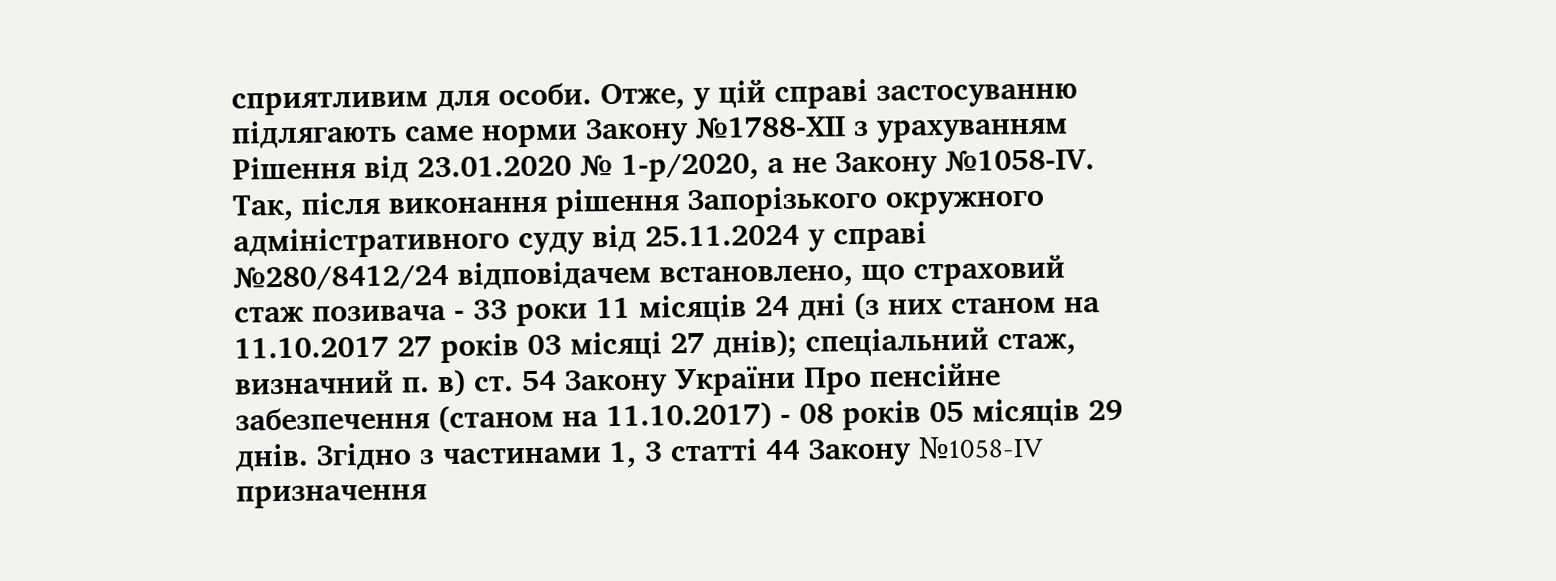сприятливим для особи. Отже, у цій справі застосуванню підлягають саме норми Закону №1788-ХІІ з урахуванням Рішення від 23.01.2020 № 1-р/2020, а не Закону №1058-ІV. Так, після виконання рішення Запорізького окружного адміністративного суду від 25.11.2024 у справі №280/8412/24 відповідачем встановлено, що страховий стаж позивача - 33 роки 11 місяців 24 дні (з них станом на 11.10.2017 27 років 03 місяці 27 днів); спеціальний стаж, визначний п. в) ст. 54 Закону України Про пенсійне забезпечення (станом на 11.10.2017) - 08 років 05 місяців 29 днів. Згідно з частинами 1, 3 статті 44 Закону №1058-IV призначення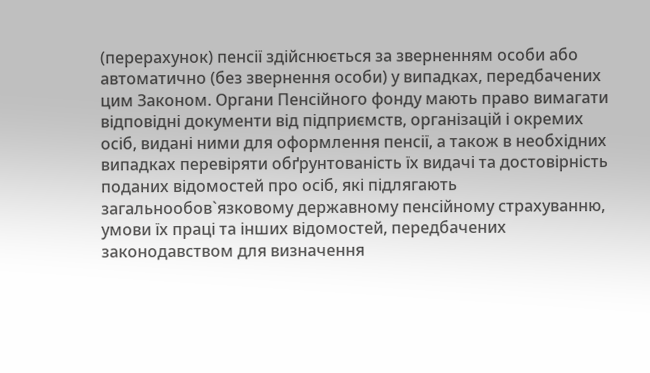(перерахунок) пенсії здійснюється за зверненням особи або автоматично (без звернення особи) у випадках, передбачених цим Законом. Органи Пенсійного фонду мають право вимагати відповідні документи від підприємств, організацій і окремих осіб, видані ними для оформлення пенсії, а також в необхідних випадках перевіряти обґрунтованість їх видачі та достовірність поданих відомостей про осіб, які підлягають загальнообов`язковому державному пенсійному страхуванню, умови їх праці та інших відомостей, передбачених законодавством для визначення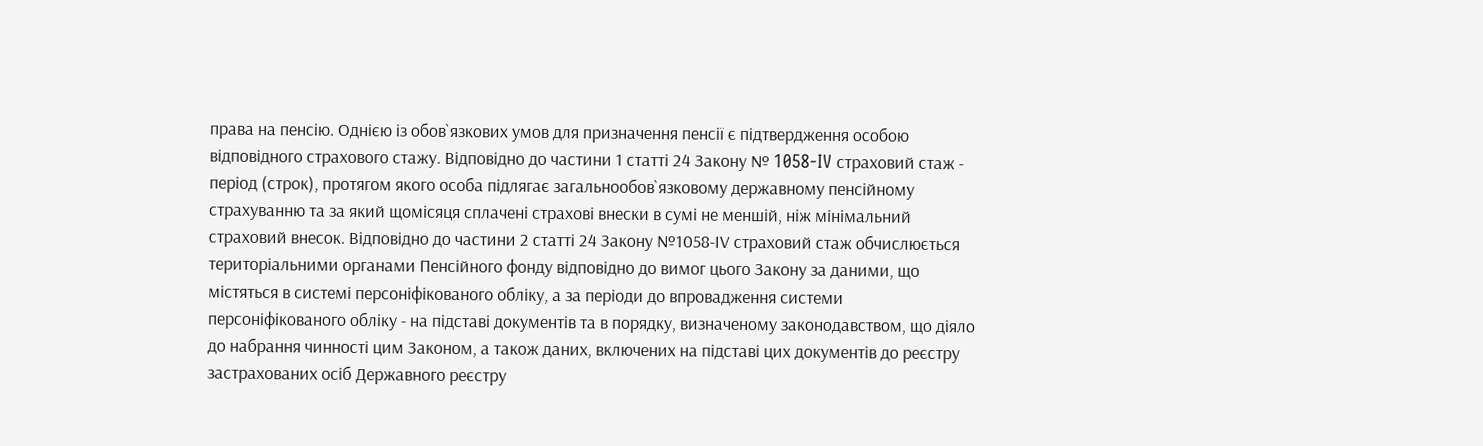права на пенсію. Однією із обов`язкових умов для призначення пенсії є підтвердження особою відповідного страхового стажу. Відповідно до частини 1 статті 24 Закону № 1058-IV страховий стаж - період (строк), протягом якого особа підлягає загальнообов`язковому державному пенсійному страхуванню та за який щомісяця сплачені страхові внески в сумі не меншій, ніж мінімальний страховий внесок. Відповідно до частини 2 статті 24 Закону №1058-ІV страховий стаж обчислюється територіальними органами Пенсійного фонду відповідно до вимог цього Закону за даними, що містяться в системі персоніфікованого обліку, а за періоди до впровадження системи персоніфікованого обліку - на підставі документів та в порядку, визначеному законодавством, що діяло до набрання чинності цим Законом, а також даних, включених на підставі цих документів до реєстру застрахованих осіб Державного реєстру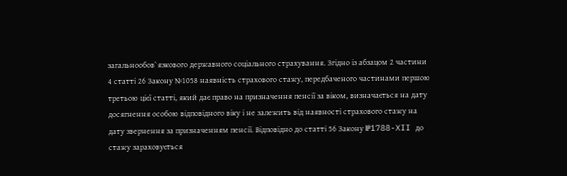загальнообов`язкового державного соціального страхування. Згідно із абзацом 2 частини 4 статті 26 Закону №1058 наявність страхового стажу, передбаченого частинами першою третьою цієї статті, який дає право на призначення пенсії за віком, визначається на дату досягнення особою відповідного віку і не залежить від наявності страхового стажу на дату звернення за призначенням пенсії. Відповідно до статті 56 Закону №1788-XII до стажу зараховується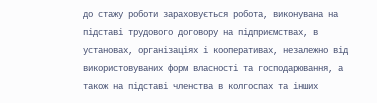до стажу роботи зараховується робота, виконувана на підставі трудового договору на підприємствах, в установах, організаціях і кооперативах, незалежно від використовуваних форм власності та господарювання, а також на підставі членства в колгоспах та інших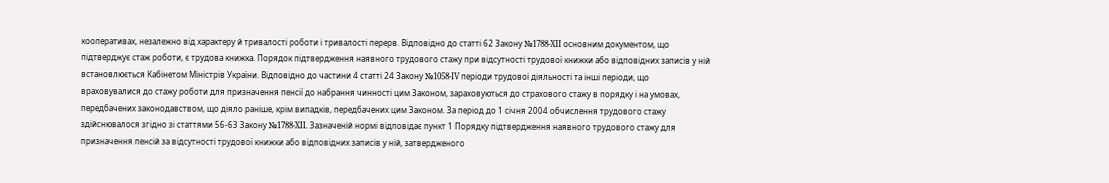кооперативах, незалежно від характеру й тривалості роботи і тривалості перерв. Відповідно до статті 62 Закону №1788-XII основним документом, що підтверджує стаж роботи, є трудова книжка. Порядок підтвердження наявного трудового стажу при відсутності трудової книжки або відповідних записів у ній встановлюється Кабінетом Міністрів України. Відповідно до частини 4 статті 24 Закону №1058-IV періоди трудової діяльності та інші періоди, що враховувалися до стажу роботи для призначення пенсії до набрання чинності цим Законом, зараховуються до страхового стажу в порядку і на умовах, передбачених законодавством, що діяло раніше, крім випадків, передбачених цим Законом. За період до 1 січня 2004 обчислення трудового стажу здійснювалося згідно зі статтями 56-63 Закону №1788-XII. Зазначеній нормі відповідає пункт 1 Порядку підтвердження наявного трудового стажу для призначення пенсій за відсутності трудової книжки або відповідних записів у ній, затвердженого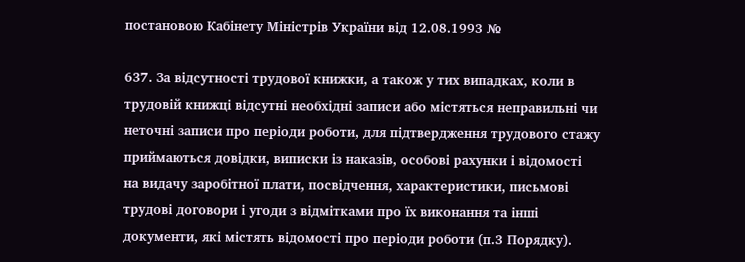постановою Кабінету Міністрів України від 12.08.1993 №

637. За відсутності трудової книжки, а також у тих випадках, коли в трудовій книжці відсутні необхідні записи або містяться неправильні чи неточні записи про періоди роботи, для підтвердження трудового стажу приймаються довідки, виписки із наказів, особові рахунки і відомості на видачу заробітної плати, посвідчення, характеристики, письмові трудові договори і угоди з відмітками про їх виконання та інші документи, які містять відомості про періоди роботи (п.3 Порядку).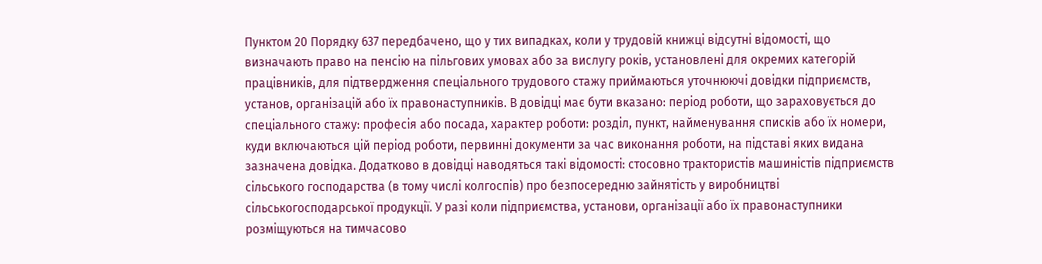Пунктом 20 Порядку 637 передбачено, що у тих випадках, коли у трудовій книжці відсутні відомості, що визначають право на пенсію на пільгових умовах або за вислугу років, установлені для окремих категорій працівників, для підтвердження спеціального трудового стажу приймаються уточнюючі довідки підприємств, установ, організацій або їх правонаступників. В довідці має бути вказано: період роботи, що зараховується до спеціального стажу: професія або посада, характер роботи: розділ, пункт, найменування списків або їх номери, куди включаються цій період роботи, первинні документи за час виконання роботи, на підставі яких видана зазначена довідка. Додатково в довідці наводяться такі відомості: стосовно трактористів машиністів підприємств сільського господарства (в тому числі колгоспів) про безпосередню зайнятість у виробництві сільськогосподарської продукції. У разі коли підприємства, установи, організації або їх правонаступники розміщуються на тимчасово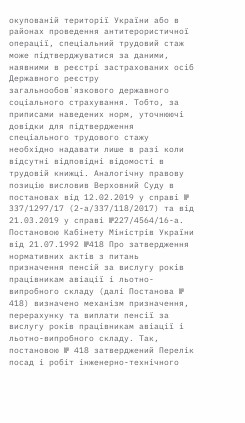окупованій території України або в районах проведення антитерористичної операції, спеціальний трудовий стаж може підтверджуватися за даними, наявними в реєстрі застрахованих осіб Державного реєстру загальнообов`язкового державного соціального страхування. Тобто, за приписами наведених норм, уточнюючі довідки для підтвердження спеціального трудового стажу необхідно надавати лише в разі коли відсутні відповідні відомості в трудовій книжці. Аналогічну правову позицію висловив Верховний Суду в постановах від 12.02.2019 у справі № 337/1297/17 (2-а/337/118/2017) та від 21.03.2019 у справі №227/4564/16-а. Постановою Кабінету Міністрів України від 21.07.1992 №418 Про затвердження нормативних актів з питань призначення пенсій за вислугу років працівникам авіації і льотно-випробного складу (далі Постанова № 418) визначено механізм призначення, перерахунку та виплати пенсії за вислугу років працівникам авіації і льотно-випробного складу. Так, постановою № 418 затверджений Перелік посад і робіт інженерно-технічного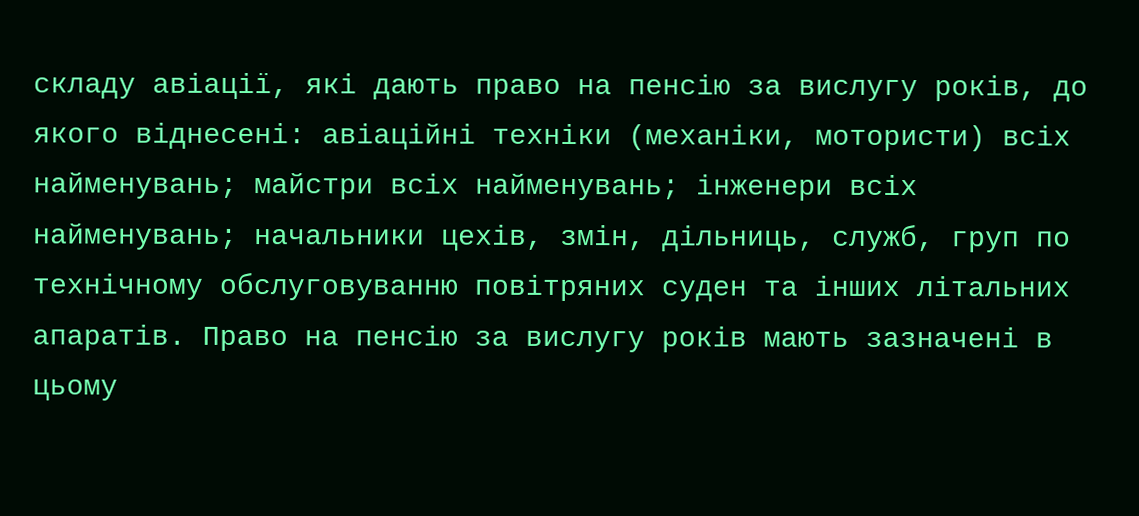складу авіації, які дають право на пенсію за вислугу років, до якого віднесені: авіаційні техніки (механіки, мотористи) всіх найменувань; майстри всіх найменувань; інженери всіх найменувань; начальники цехів, змін, дільниць, служб, груп по технічному обслуговуванню повітряних суден та інших літальних апаратів. Право на пенсію за вислугу років мають зазначені в цьому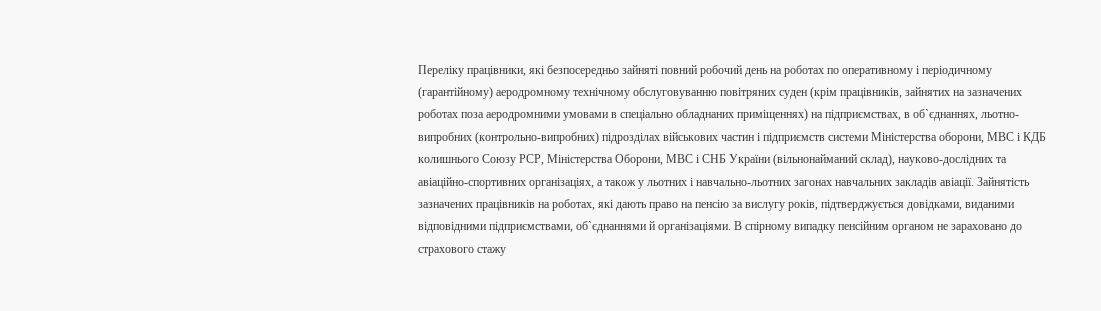Переліку працівники, які безпосередньо зайняті повний робочий день на роботах по оперативному і періодичному (гарантійному) аеродромному технічному обслуговуванню повітряних суден (крім працівників, зайнятих на зазначених роботах поза аеродромними умовами в спеціально обладнаних приміщеннях) на підприємствах, в об`єднаннях, льотно-випробних (контрольно-випробних) підрозділах військових частин і підприємств системи Міністерства оборони, МВС і КДБ колишнього Союзу РСР, Міністерства Оборони, МВС і СНБ України (вільнонайманий склад), науково-дослідних та авіаційно-спортивних організаціях, а також у льотних і навчально-льотних загонах навчальних закладів авіації. Зайнятість зазначених працівників на роботах, які дають право на пенсію за вислугу років, підтверджується довідками, виданими відповідними підприємствами, об`єднаннями й організаціями. В спірному випадку пенсійним органом не зараховано до страхового стажу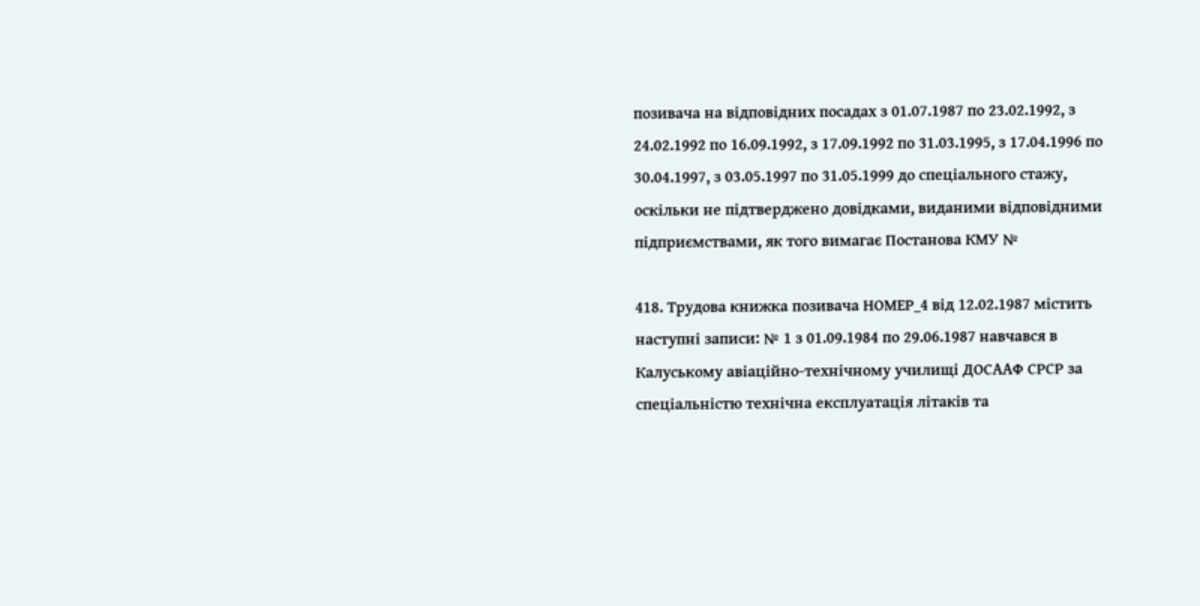позивача на відповідних посадах з 01.07.1987 по 23.02.1992, з 24.02.1992 по 16.09.1992, з 17.09.1992 по 31.03.1995, з 17.04.1996 по 30.04.1997, з 03.05.1997 по 31.05.1999 до спеціального стажу, оскільки не підтверджено довідками, виданими відповідними підприємствами, як того вимагає Постанова КМУ №

418. Трудова книжка позивача НОМЕР_4 від 12.02.1987 містить наступні записи: № 1 з 01.09.1984 по 29.06.1987 навчався в Калуському авіаційно-технічному училищі ДОСААФ СРСР за спеціальністю технічна експлуатація літаків та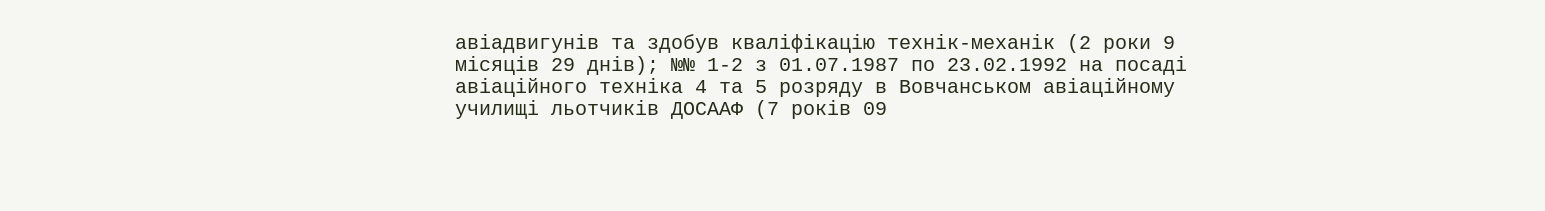авіадвигунів та здобув кваліфікацію технік-механік (2 роки 9 місяців 29 днів); №№ 1-2 з 01.07.1987 по 23.02.1992 на посаді авіаційного техніка 4 та 5 розряду в Вовчанськом авіаційному училищі льотчиків ДОСААФ (7 років 09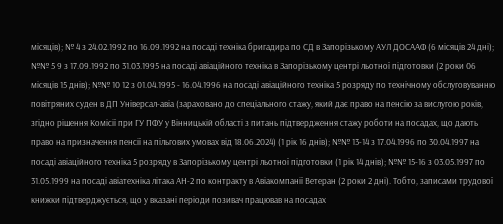місяців); № 4 з 24.02.1992 по 16.09.1992 на посаді техніка бригадира по СД в Запорізькому АУЛ ДОСААФ (6 місяців 24 дні); №№ 5 9 з 17.09.1992 по 31.03.1995 на посаді авіаційного техніка в Запорізькому центрі льотної підготовки (2 роки 06 місяців 15 днів); №№ 10 12 з 01.04.1995 - 16.04.1996 на посаді авіаційного техніка 5 розряду по технічному обслуговуванню повітряних суден в ДП Універсал-авіа (зараховано до спеціального стажу, який дає право на пенсію за вислугою років, згідно рішення Комісії при ГУ ПФУ у Вінницькій області з питань підтвердження стажу роботи на посадах, що дають право на призначення пенсії на пільгових умовах від 18.06.2024) (1 рік 16 днів); №№ 13-14 з 17.04.1996 по 30.04.1997 на посаді авіаційного техніка 5 розряду в Запорізькому центрі льотної підготовки (1 рік 14 днів); №№ 15-16 з 03.05.1997 по 31.05.1999 на посаді авіатехніка літака АН-2 по контракту в Авіакомпанії Ветеран (2 роки 2 дні). Тобто, записами трудової книжки підтверджується, що у вказані періоди позивач працював на посадах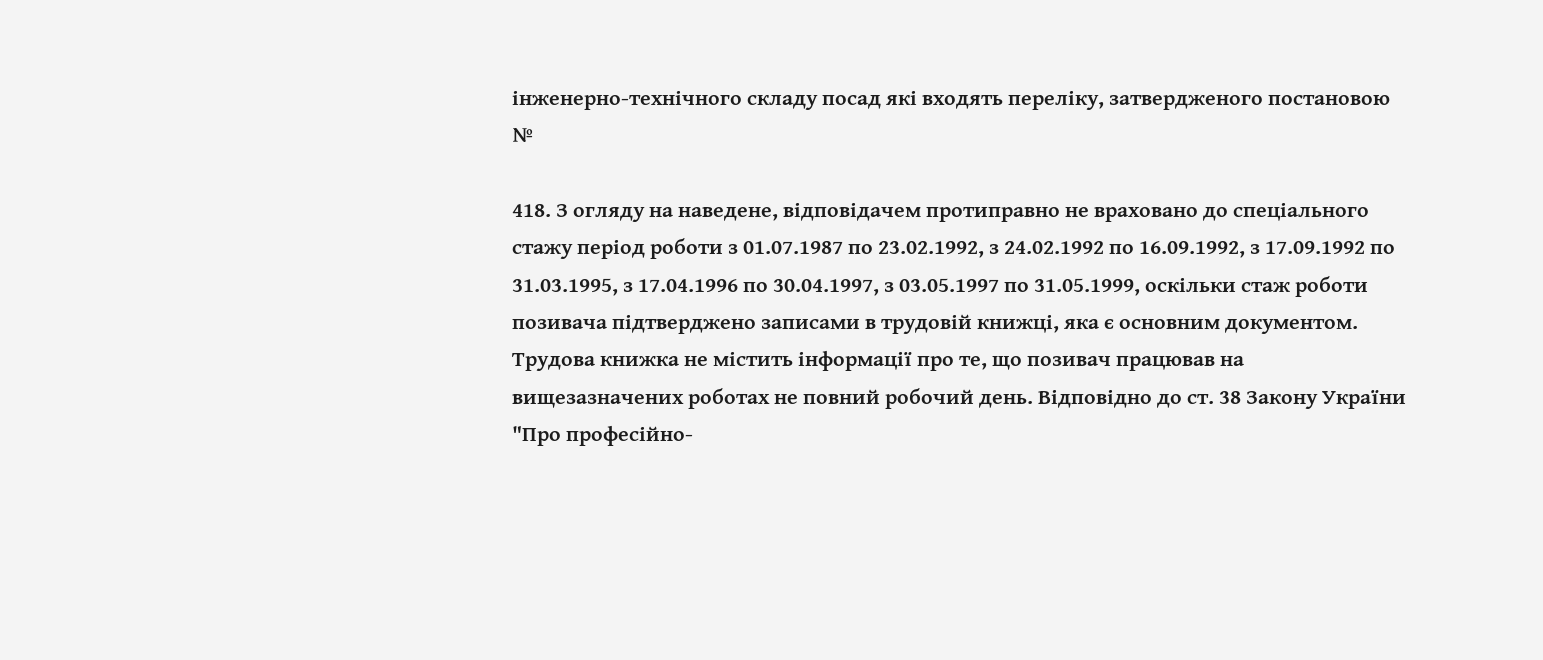інженерно-технічного складу посад які входять переліку, затвердженого постановою №

418. З огляду на наведене, відповідачем протиправно не враховано до спеціального стажу період роботи з 01.07.1987 по 23.02.1992, з 24.02.1992 по 16.09.1992, з 17.09.1992 по 31.03.1995, з 17.04.1996 по 30.04.1997, з 03.05.1997 по 31.05.1999, оскільки стаж роботи позивача підтверджено записами в трудовій книжці, яка є основним документом. Трудова книжка не містить інформації про те, що позивач працював на вищезазначених роботах не повний робочий день. Відповідно до ст. 38 Закону України "Про професійно-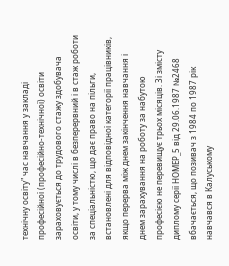технічну освіту" час навчання у закладі професійної (професійно-технічної) освіти зараховується до трудового стажу здобувача освіти, у тому числі в безперервний і в стаж роботи за спеціальністю, що дає право на пільги, встановлені для відповідної категорії працівників, якщо перерва між днем закінчення навчання і днем зарахування на роботу за набутою професією не перевищує трьох місяців. Зі змісту диплому серії НОМЕР_5 від 29.06.1987 №2468 вбачається, що позивач з 1984 по 1987 рік навчався в Калуському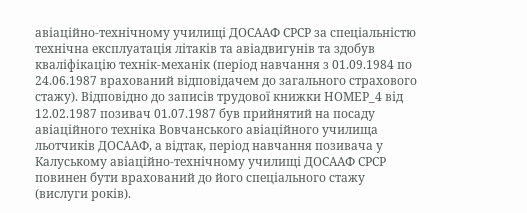авіаційно-технічному училищі ДОСААФ СРСР за спеціальністю технічна експлуатація літаків та авіадвигунів та здобув кваліфікацію технік-механік (період навчання з 01.09.1984 по 24.06.1987 врахований відповідачем до загального страхового стажу). Відповідно до записів трудової книжки НОМЕР_4 від 12.02.1987 позивач 01.07.1987 був прийнятий на посаду авіаційного техніка Вовчанського авіаційного училища льотчиків ДОСААФ, а відтак, період навчання позивача у Калуському авіаційно-технічному училищі ДОСААФ СРСР повинен бути врахований до його спеціального стажу (вислуги років).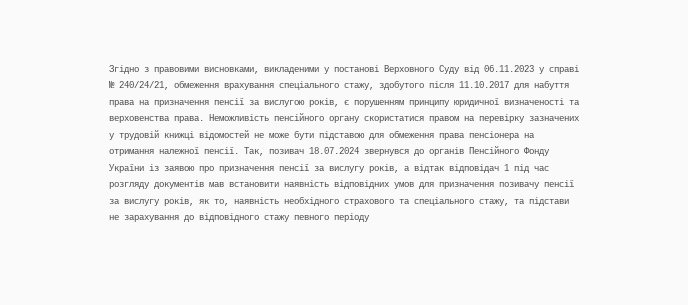Згідно з правовими висновками, викладеними у постанові Верховного Суду від 06.11.2023 у справі № 240/24/21, обмеження врахування спеціального стажу, здобутого після 11.10.2017 для набуття права на призначення пенсії за вислугою років, є порушенням принципу юридичної визначеності та верховенства права. Неможливість пенсійного органу скористатися правом на перевірку зазначених у трудовій книжці відомостей не може бути підставою для обмеження права пенсіонера на отримання належної пенсії. Так, позивач 18.07.2024 звернувся до органів Пенсійного Фонду України із заявою про призначення пенсії за вислугу років, а відтак відповідач 1 під час розгляду документів мав встановити наявність відповідних умов для призначення позивачу пенсії за вислугу років, як то, наявність необхідного страхового та спеціального стажу, та підстави не зарахування до відповідного стажу певного періоду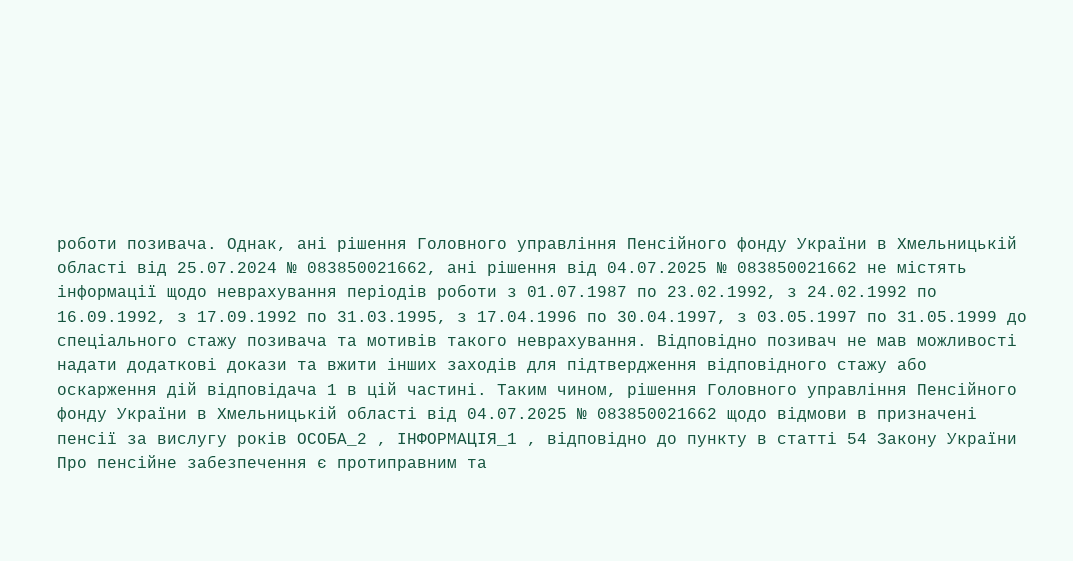роботи позивача. Однак, ані рішення Головного управління Пенсійного фонду України в Хмельницькій області від 25.07.2024 № 083850021662, ані рішення від 04.07.2025 № 083850021662 не містять інформації щодо неврахування періодів роботи з 01.07.1987 по 23.02.1992, з 24.02.1992 по 16.09.1992, з 17.09.1992 по 31.03.1995, з 17.04.1996 по 30.04.1997, з 03.05.1997 по 31.05.1999 до спеціального стажу позивача та мотивів такого неврахування. Відповідно позивач не мав можливості надати додаткові докази та вжити інших заходів для підтвердження відповідного стажу або оскарження дій відповідача 1 в цій частині. Таким чином, рішення Головного управління Пенсійного фонду України в Хмельницькій області від 04.07.2025 № 083850021662 щодо відмови в призначені пенсії за вислугу років ОСОБА_2 , ІНФОРМАЦІЯ_1 , відповідно до пункту в статті 54 Закону України Про пенсійне забезпечення є протиправним та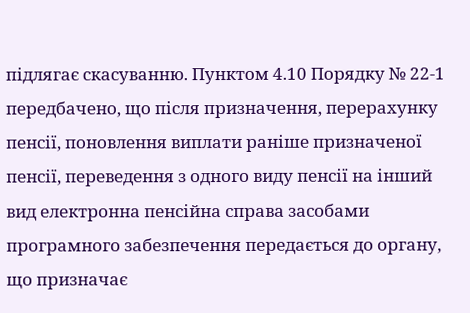підлягає скасуванню. Пунктом 4.10 Порядку № 22-1 передбачено, що після призначення, перерахунку пенсії, поновлення виплати раніше призначеної пенсії, переведення з одного виду пенсії на інший вид електронна пенсійна справа засобами програмного забезпечення передається до органу, що призначає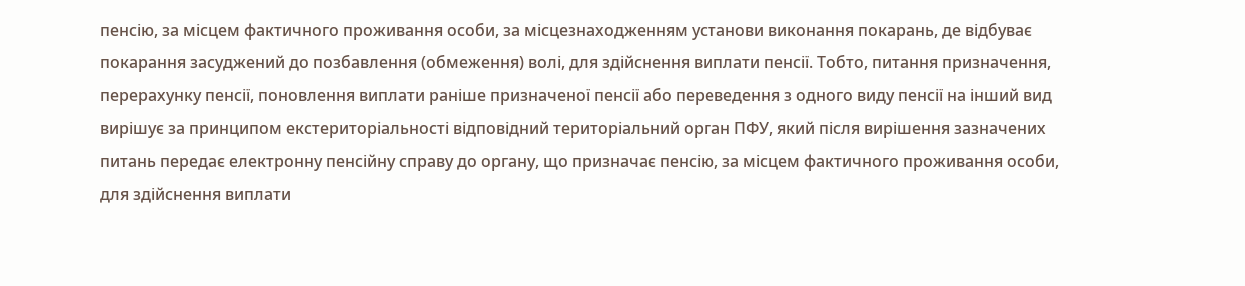пенсію, за місцем фактичного проживання особи, за місцезнаходженням установи виконання покарань, де відбуває покарання засуджений до позбавлення (обмеження) волі, для здійснення виплати пенсії. Тобто, питання призначення, перерахунку пенсії, поновлення виплати раніше призначеної пенсії або переведення з одного виду пенсії на інший вид вирішує за принципом екстериторіальності відповідний територіальний орган ПФУ, який після вирішення зазначених питань передає електронну пенсійну справу до органу, що призначає пенсію, за місцем фактичного проживання особи, для здійснення виплати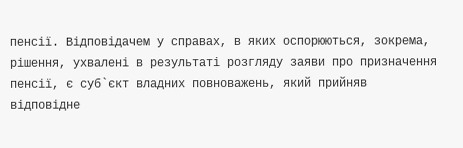пенсії. Відповідачем у справах, в яких оспорюються, зокрема, рішення, ухвалені в результаті розгляду заяви про призначення пенсії, є суб`єкт владних повноважень, який прийняв відповідне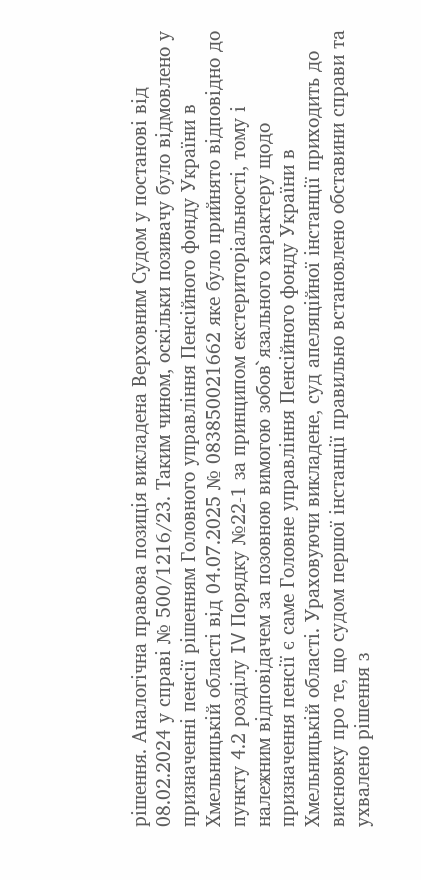рішення. Аналогічна правова позиція викладена Верховним Судом у постанові від 08.02.2024 у справі № 500/1216/23. Таким чином, оскільки позивачу було відмовлено у призначенні пенсії рішенням Головного управління Пенсійного фонду України в Хмельницькій області від 04.07.2025 № 083850021662 яке було прийнято відповідно до пункту 4.2 розділу IV Порядку №22-1 за принципом екстериторіальності, тому і належним відповідачем за позовною вимогою зобов`язального характеру щодо призначення пенсії є саме Головне управління Пенсійного фонду України в Хмельницькій області. Ураховуючи викладене, суд апеляційної інстанції приходить до висновку про те, що судом першої інстанції правильно встановлено обставини справи та ухвалено рішення з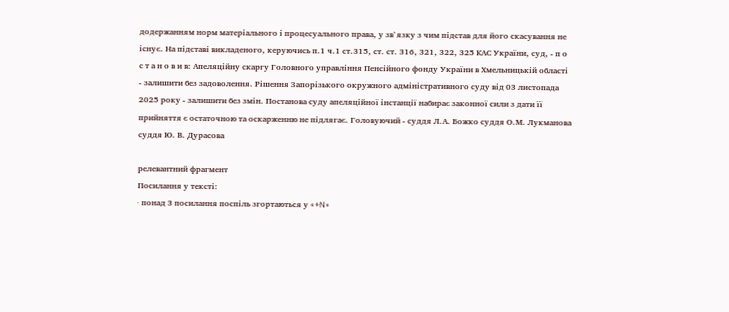додержанням норм матеріального і процесуального права, у зв`язку з чим підстав для його скасування не існує. На підставі викладеного, керуючись п.1 ч.1 ст.315, ст. ст. 316, 321, 322, 325 КАС України, суд, - п о с т а н о в и в: Апеляційну скаргу Головного управління Пенсійного фонду України в Хмельницькій області - залишити без задоволення. Рішення Запорізького окружного адміністративного суду від 03 листопада 2025 року - залишити без змін. Постанова суду апеляційної інстанції набирає законної сили з дати її прийняття є остаточною та оскарженню не підлягає. Головуючий - суддя Л.А. Божко суддя О.М. Лукманова суддя Ю. В. Дурасова

релевантний фрагмент
Посилання у тексті:
· понад 3 посилання поспіль згортаються у «+N»